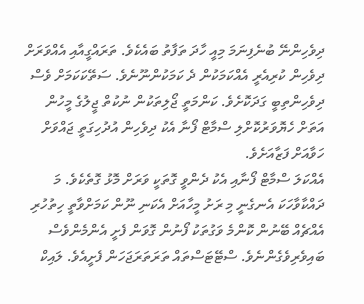ދިވެހިންނޭ ބުނެފިނަމަ މިއީ ހާދަ ތަފާތު ބައެކެވެ. ތަރައްގީއާއި އެއްވަރަށް ދިވެހިން ކުރިއެރީ އެއްކަމަކުން ދެ ކަމަކުންނޫނެވެ. ސަތޭކަކަމަށް ވެސް ދިވެހިންތިބީ ގަދަކޮށެވެ. ކަންމަތީ ޖޯލިތަކުން ނުކުތް ޖީލުގެ މީހުން އަތަށް ހެޔޮވަރުކޮށްލި ސްމާޓް ފޯނާ އެކު ދިވެހިން އުދުހިގަތީ ޖައްވަށް ހަވާއަށް ފަޒާއަށެވެ.
އެއްކަލަ ސްމާޓް ފޯނާއި އެކު ދެންވީ ގޮތަކީ ވަރަށް މޮޅު ގޮތެކެވެ. މަ ދައްކާވާހަކަ އެނގެނީ މި ރަށު މީހާއަށް އެކަނި ނޫން ކަމަށްވާތީ ހިތުހުރި އެއްޗެއް ބޭނުން ކޮންމެ ވަގުތަކު ފޯނުން ގޮވަން ފެށީ އެންމެންވެސް ބައިވެރިވެގެންނެވެ. ސްޓޭޓަސްތައް ތަރަތަރަޖަހަން ފެށީއެވެ. ލައިކް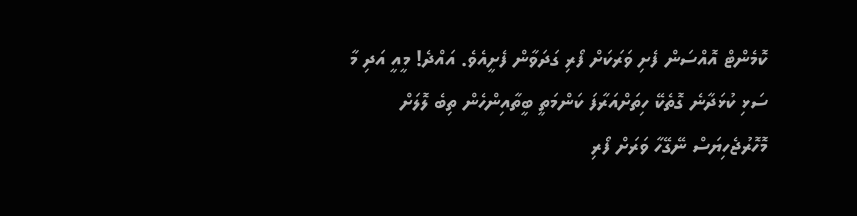ކޮމެންޓް އޮއްސަން ފެށި ވަރަކަށް ފޯރި ގަދަވާން ފެށީއެވެ. އައްދެ! މީއީ އަދި މާ ސަޅި ކުޅަދާނެ ގޮތެކޭ ހިތަށްއަރާފަ ކަންމަތީ ބީތާއިންހެން ތިބެ ލޮލަށް މޮހޮރުޖެހިޔަސް ނޭގޭހާ ވަރަށް ފޯރި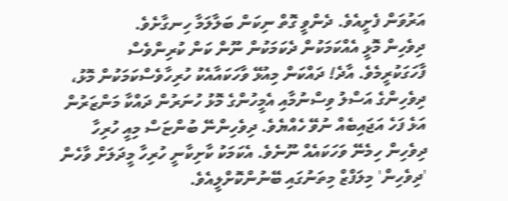އަރުވަން ފެށީއެވެ. ދެންވީ ގޮތް ނިކަން ބަލާލަމާ ހިނގާށެވެ.
ދިވެހިން މޮޅީ އެއްކަމަކުން ދެކަމަކުން ނޫން ކަން ކުރިންވެސް ފާހަގަކުރީމެވެ. އާދެ! ދައްކަން މިއުޅޭ ވާހަކައާއެކު ހުރިހާވެސްކަމަކުން މޮޅު، ދިވެހިންގެ އަސްލު ވިސްނުމާއި އެމީހުންގެ މޮޅު ހުނަރުން ދައްކާ މަންޒަރުން އަޅެ ފަހެ އަޖައިބެއް ނުވޭ ހެއްޔެވެ. ދިވެހިންނޭ ބުންޏަސް މިއީ ހުރިހާ ދިވެހިން ހިމެނޭ ވަހަކައެއް ނޫނެވެ. އެކަމަކު ކާށިކާނީ ހުރިހާ މީދަލަށް ވާހެން 'ދިވެހިން' މިލަފްޒް މިތަނުގައި ބޭނުންކޮށްލީއެވެ.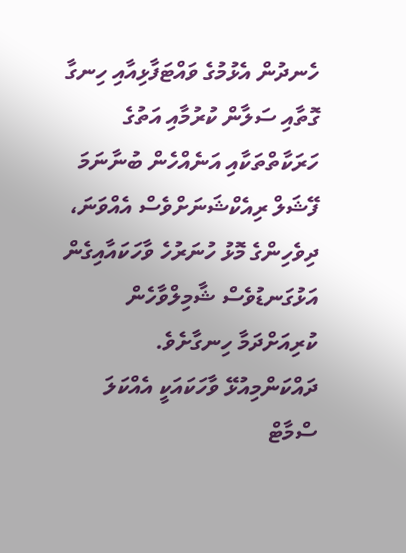ހެނދުން އެޅުމުގެ ވައްޓަފާޅިއާއި ހިނގާ ގޮތާއި ސަލާން ކުރުމާއި އަތުގެ ހަރަކާތްތަކާއި އަނެއްހެން ބުނާނަމަ ފޭޝަލް ރިއެކްޝަނަށްވެސް އެއްވަނަ، ދިވެހިންގެ މޮޅު ހުނަރުހެ ވާހަކައާއިގެން އަޅުގަނޑުވެސް ޝާމިލްވާހެން ކުރިއަށްދަމާ ހިނގާށެވެ.
ދައްކަންމިއުޅޭ ވާހަކައަކީ އެއްކަލަ ސްމާޓް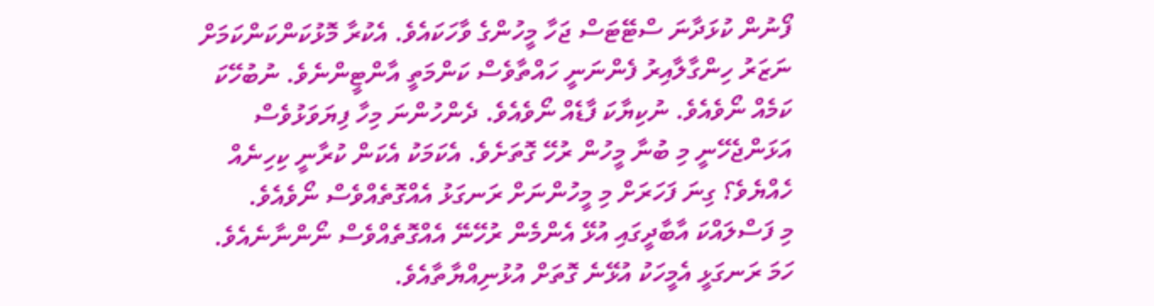ފޯނުން ކުޅަދާނަ ސްޓޭޓަސް ޖަހާ މީހުންގެ ވާހަކައެވެ. އެކުރާ މޮޅުކަންކަންކަމަށް ނަޒަރު ހިންގާލާއިރު ފެންނަނީ ހައްތާވެސް ކަންމަތީ އާންޓީންނެވެ. ނުބުހޭކަ ކަމެއް ނޯވެއެވެ. ނުކިޔާކަ ފާޑެއް ނޯވެއެވެ. ދެންހުންނަ މިހާ ފިޔަވަޅުވެސް އަޅަންޖެހޭނީ މި ބުނާ މީހުން ރުހޭ ގޮތަށެވެ. އެކަމަކު އެކަން ކުރާނީ ކިހިނެއް ހެއްޔެވެ؟ ގިނަ ފަހަރަށް މި މީހުންނަށް ރަނގަޅު އެއްގޮތެއްވެސް ނޯވެއެވެ.
މި ފަސްލައްކަ އާބާދީގައި އުޅޭ އެންމެން ރުހޭނޭ އެއްގޮތެއްވެސް ނޯންނާނެއެވެ. ހަމަ ރަނގަޅީ އެމީހަކު އުޅޭނެ ގޮތަށް އުޅުނިއްޔާތާއެވެ.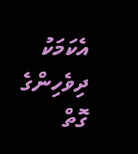އެކަމަކު ދިވެހިންގެ ގޮތް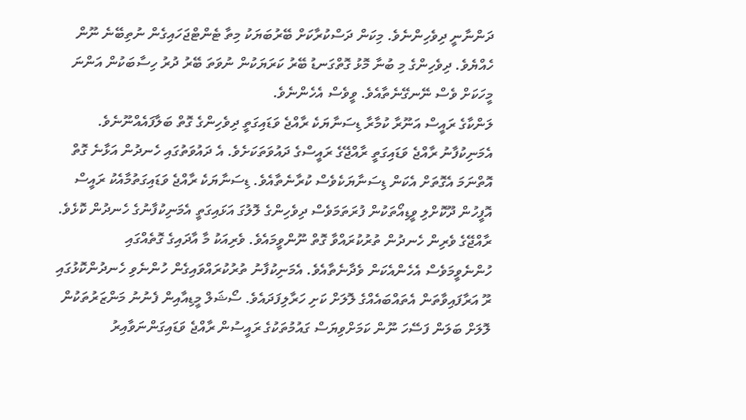ދަންނާނީ ދިވެހިންނެވެ. މިކަން ދަސްކުރާކަށް ބޭރުބަޔަކު މިތާ ޓެންޓްޖަހައިގެން ނުތިބޭނެ ނޫން ހެއްޔެވެ. ދިވެހިންގެ މި ބުނާ މޮޅު ގޮތްގަނޑު ބޭރު ކަރަޔަކުން ނުވަތަ ބޭރު ދުރު ހިސާބަކުން އަންނަ މީހަކަށް ވެސް ނޭނގޭނެތާއެވެ. ވީވެސް އެހެންނެވެ.
ލަންކާގެ ރައީސް އަނޫރާ ކުމާރާ ޑިސަނާޔަކެ ރާއްޖެ ވަޑައިގަތީ ދިވެހިންގެ ގޮތް ބަލާފައެއްނޫނެވެ. އެމަނިކުފާނު ރާއްޖެ ވަޑައިގަތީ ރާއްޖޭގެ ރައީސްގެ ދައުވަތަކަށެވެ. އެ ދައުވަތުގައި ހެނދުން އަޅާނެ ގޮތް އޮތްނަމަ އެގޮތަށް އެކަން ޑިސަނާޔަކެވެސް ކުރާނެތާއެވެ. ޑިސަނާޔަކެ ރާއްޖެ ވަޑައިގަތުމާއެކު ރައީސް އޮފީހުން ދޫކޮށްލި ވީޑިއޯތަކުން ފުރަތަމަވެސް ދިވެހިންގެ ލޮލުގަ އަޅައިގަތީ އެމަނިކުފާނުގެ ހެނދުން ކޮޅެވެ. ރާއްޖޭގެ ވެރިން ހެނދުން ތުރުކުރައްވާ ގޮތް ނޫންވީމައެވެ. ވެރިއަކު މާ އާދައިގެ ގޮތެއްގައި ހުންނެވީމަވެސް އެހެންއެކަން ވެދާނެތާއެވެ. އެމަނިކުފާނު ތުރުކުރައްވައިގެން ހުންނެވި ހެނދުންކޮޅުގައި ރޫ އަރާފައިވާތަން އެތައްބައެއްގެ ލޮލަށް ކަށި ހަރާލިފަދައެވެ. ސޯޝަލް މީޑިއާއިން ފެނުނު މަންޒަރުތަކުން ލޮލަށް ބަލަން ފަސޭހަ ނޫން ކަމަށްވިޔަސް ގައުމުތަކުގެ ރައީސުން ރާއްޖެ ވަޑައިގަންނަވާއިރު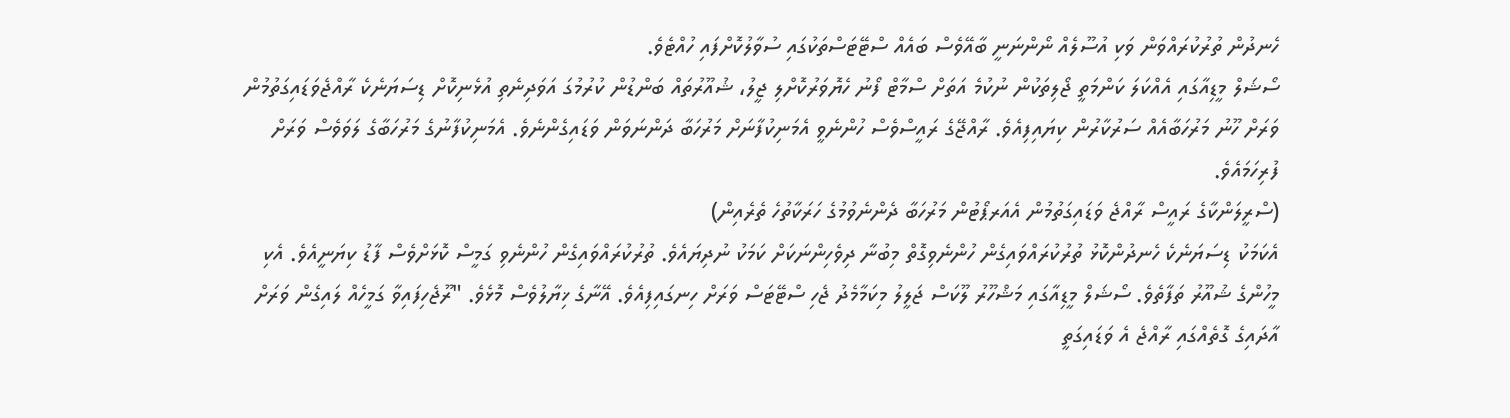ހެނދުން ތުރުކުރައްވަން ވަކި އުސޫލެއް ނޯންނަނީ ބާއޭވެސް ބައެއް ސްޓޭޓަސްތަކުގައި ސުވާލުކޮށްފައި ހުއްޓެވެ.
ސޯޝަލް މީޑިއާގައި އެއްކަލަ ކަންމަތީ ޖޯލިތަކުން ނުކުމެ އަތަށް ސްމާޓް ފޯނު ހެޔޮވަރުކޮށްލި ޖީލު، ޝުއޫރުތައް ބަންޑުން ކުރުމުގަ އަވަދިނެތި އުޅެނިކޮށް ޑިސަޔަނެކެ ރާއްޖެވަޑައިގަތުމުން ވަރަށް ހޫނު މަރުހަބާއެއް ސަރުކާރުން ކިޔައިފިއެވެ. ރާއްޖޭގެ ރައީސްވެސް ހުންނެވީ އެމަނިކުފާނަށް މަރުހަބާ ދަންނަވަން ވަޑައިގެންނެވެ. އެމަނިކުފާނުގެ މަރުހަބާގެ ލަވަވެސް ވަރަށް ފުރިހަމައެވެ.
(ސްރީލަންކާގެ ރައީސް ރާއްޖެ ވަޑައިގަތުމުން އެއަރޕޯޓުން މަރުހަބާ ދެންނެވުމުގެ ހަރަކާތުހެ ތެރެއިން)
އެކަމަކު ޑިސަޔަނެކެ ހެނދުންކޮޅު ތުރުކުރައްވައިގެން ހުންނެވިގޮތް މިބުނާ ދިވެހިންނަކަށް ކަމަކު ނުދިޔައެވެ. ތުރުކުރައްވައިގެން ހުންނެވި ގަމީސް ކޮޅަށްވެސް ފާޑު ކިޔަނީއެވެ. އެކި މީހުންގެ ޝުއޫރު ތަފާތެވެ. ސޯޝަލް މީޑިއާގައި މަޝްހޫރު ލޫކަސް ޖަލީލު މިކަމާމެދު ޖެހި ސްޓޭޓަސް ވަރަށް ހިނގައިފިއެވެ. އޭނާގެ ޚިޔާލުވެސް މޮޅެވެ. "ރޫޖެހިފައިވާ ގަމީހެއް ލައިގެން ވަރަށް އާދައިގެ ގޮތެއްގައި ރާއްޖެ އެ ވަޑައިގަތީ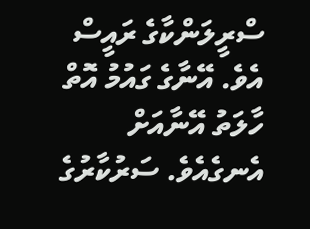ސްރީލަންކާގެ ރައީސް އެވެ. އޭނާގެ ގައުމު އޮތް ހާލަތު އޭނާއަށް އެނގެއެވެ. ސަރުކާރުގެ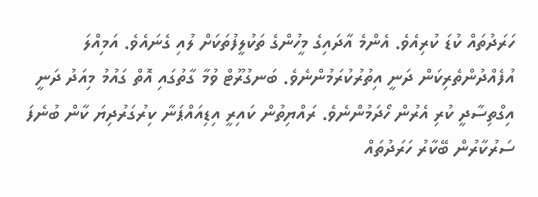ހަރަދުތައް ކުޑަ ކުރިއެވެ. އެންމެ އާދައިގެ މީހުންގެ ތަކުލީފުތަކަށް ލުއި ގެނައެވެ. އަމިއްލަ އުފެއްދުންތެރިކަން ދަނީ އިތުރުކުރަމުންނެވެ. ބަނގުރޫޓް ވުމާ ގާތުގައި އޮތް ގައުމު މިއަދު ދަނީ އިގްތިސާދީ ކުރި އެރުން ހޯދަމުންނެވެ. ރައްޔިތުން ކައިރީ އިޑިއައްޕަނާ ކިރުގަރުދިޔަ ކާން ބުނެފަ ސަރުކާރުން ބޭކާރު ހަރަދުތައް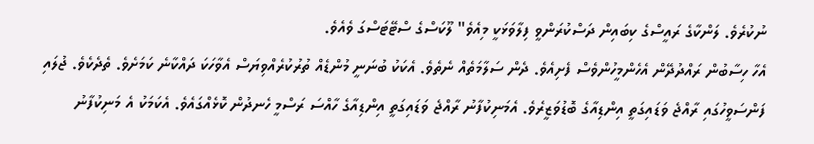ނުކުރެވެ. ލަންކާގެ ރައީސްގެ ކިބައިން ދަސްކުރަންވީ ފިލާވަޅަކީ މިއެވެ" ލޫކަސްގެ ސްޓޭޓަސްގަ ވެއެވެ.
އެހާ ހިސާބުން ރައްދުދޭން އެހެންމީހުންވެސް ފެށިއެވެ. ދެން ސަލާމަތެއް ނެތެވެ. އެކަކު ބުނަނީ މުންޑެއް ތުރުކުރެއްވިޔަސް އެވާހަކަ ދައްކާނެ ކަމަށެވެ. ތެދެކެވެ. ޖުލައި ފަންސަވީހުގައި ރާއްޖެ ވަޑައިގަތީ އިންޑިއާގެ ބޮޑުވަޒީރެވެ. އެމަނިކުފާނު ރާއްޖެ ވަޑައިގަތީ އިންޑިއާގެ ހާއްސަ ރަސްމީ ހެނދުން ކޮޅެއްގައެވެ. އެކަމަކު އެ މަނިކުފާނު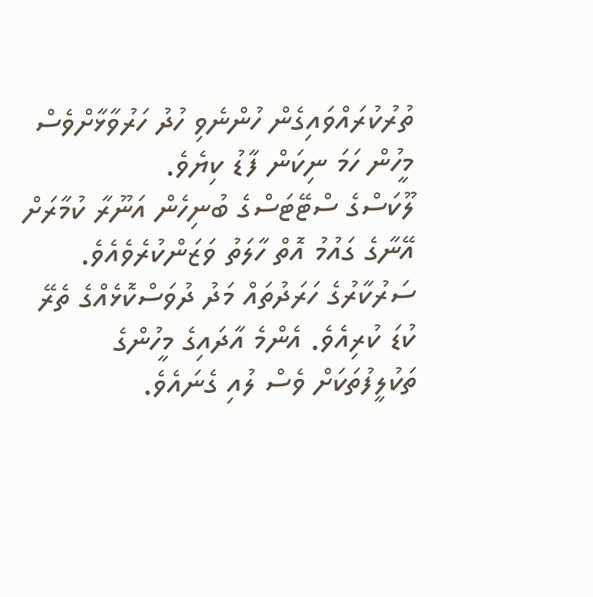ތުރުކުރައްވައިގެން ހުންނެވި ހުދު ހަރުވާޅާށްވެސް މީހުން ހަމަ ނިކަން ފާޑު ކިޔެވެ.
ލޫކަސްގެ ސްޓޭޓަސްގެ ބުނިހެން އަނޫރާ ކުމާރަށް އޭނާގެ ގައުމު އޮތް ހާލަތު ވަޒަންކުރެވެއެވެ. ސަރުކާރުގެ ހަރަދުތައް މަދު ދުވަސްކޮޅެއްގެ ތެރޭ ކުޑަ ކުރިއެވެ. އެންމެ އާދައިގެ މީހުންގެ ތަކުލީފުތަކަށް ވެސް ލުއި ގެނައެވެ.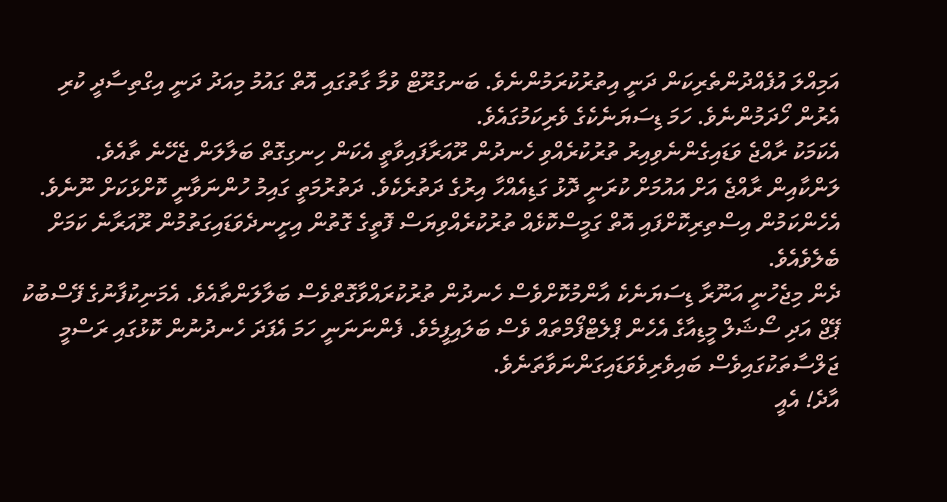އަމިއްލަ އުފެއްދުންތެރިކަން ދަނީ އިތުރުކުރަމުންނެވެ. ބަނގުރޫޓް ވުމާ ގާތުގައި އޮތް ގައުމު މިއަދު ދަނީ އިގްތިސާދީ ކުރި އެރުން ހޯދަމުންނެވެ. ހަމަ ޑިސަޔަނެކެގެ ވެރިކަމުގައެވެ.
އެކަމަކު ރާއްޖެ ވަޑައިގެންނެވިއިރު ތުރުކުރެއްވި ހެނދުން ރޫއަރާފައިވާތީ އެކަން ހިނގިގޮތް ބަލާލަން ޖެހޭނެ ތާއެވެ. ލަންކާއިން ރާއްޖެ އަށް އައުމަށް ކުރަނީ ދޮޅު ގަޑިއެއްހާ އިރުގެ ދަތުރެކެވެ. ދަތުރުމަތީ ގައިމު ހުންނަވާނީ ކޮށްޅަކަށް ނޫނެވެ. އެހެންކަމުން އިސްތިރިކޮށްފައި އޮތް ގަމީސްކޮޅެއް ތުރުކުރެއްވިޔަސް ފޮތީގެ ގޮތުން އިށީނދެވަޑައިގަތުމުން ރޫއަރާނެ ކަމަށް ބެލެވެއެވެ.
ދެން މިޖެހުނީ އަނޫރާ ޑިސަޔަނެކެ އާންމުކޮށްވެސް ހެނދުން ތުރުކުރައްވާގޮތްވެސް ބަލާލަންތާއެވެ. އެމަނިކުފާނުގެ ފޭސްބުކު ޕޭޖް އަދި ސޯޝަލް މީޑިއާގެ އެހެން ޕްލެޓްފޯމްތައް ވެސް ބަލައިފީމެވެ. ފެންނަނަނީ ހަމަ އެފަދަ ހެނދުނުން ކޮޅުގައި ރަސްމީ ޖަލްސާތަކުގައިވެސް ބައިވެރިވެވަޑައިގަންނަވާތަނެވެ.
އާދެ! އެއީ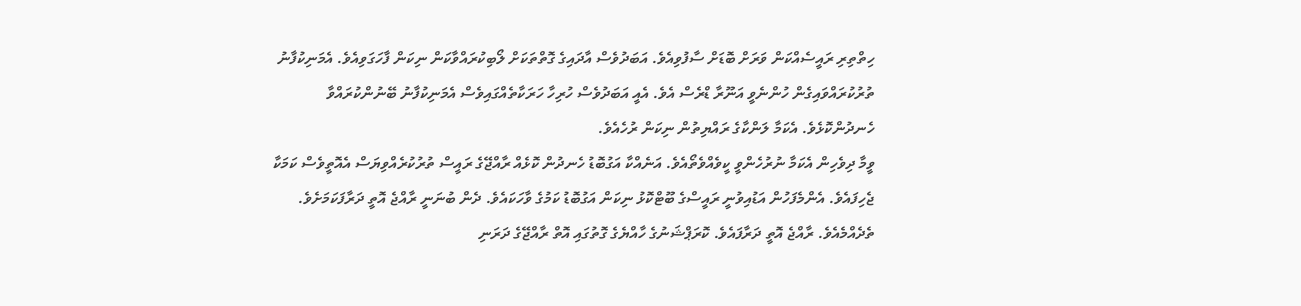ހިތްތިރި ރައީސެއްކަން ވަރަށް ބޮޑަށް ސާފުވިއެވެ. އަބަދުވެސް އާދައިގެ ގޮތްތަކަށް ލޯބިކުރައްވާކަން ނިކަން ފާހަގަވިއެވެ. އެމަނިކުފާނު ތުރުކުރައްވައިގެން ހުންނެވީ އަނޫރާ ޑްރެސް އެވެ. އެއީ އަބަދުވެސް ހުރިހާ ހަރަކާތެއްގައިވެސް އެމަނިކުފާނު ބޭނުންކުރައްވާ ހެނދުންކޮޅެވެ. އެކަމާ ލަންކާގެ ރައްޔިތުން ނިކަން ރުހެއެވެ.
ވީމާ ދިވެހިން އެކަމާ ނުރުހެންވީ ކީވެއްވެތޯއެވެ. އަނެއްކާ އަގުބޮޑު ހެނދުން ކޮޅެއް ރާއްޖޭގެ ރައީސް ތުރުކުރެއްވިޔަސް އެއޮތީވެސް ކަމަކާ ޖެހިފައެވެ. އެންމެފަހުން އަޑުއިވުނީ ރައީސްގެ ބޫޓްކޮޅު ނިކަން އަގުބޮޑު ކަމުގެ ވާހަކައެވެ. ދެން ބުނަނީ ރާއްޖެ އޮތީ ދަރާފަކަމަށެވެ. ތެދެއްމެއެވެ. ރާއްޖެ އޮތީ ދަރާފައެވެ. ކޮރަޕްޝަނުގެ ހާއްޔެގެ ގޮތުގައި އޮތް ރާއްޖޭގެ ދަރަނި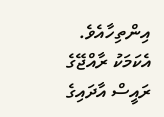އިންތިހާއެވެ. އެކަމަކު ރާއްޖޭގެ ރައީސް އާދައިގެ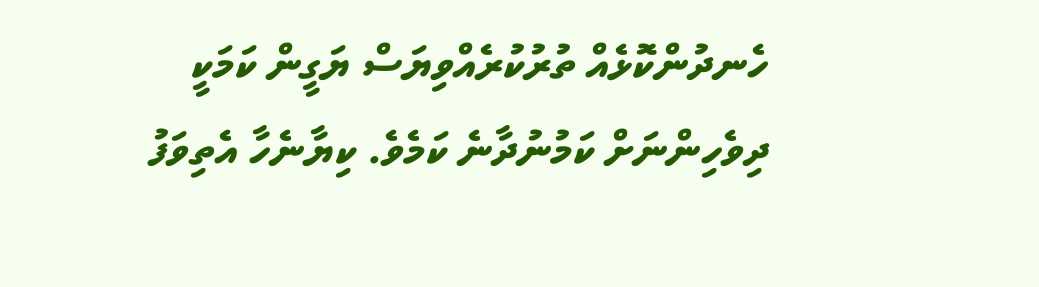ހެނދުންކޮޅެއް ތުރުކުރެއްވިޔަސް ޔަގީން ކަމަކީ ދިވެހިންނަށް ކަމުނުދާނެ ކަމެވެ. ކިޔާނެހާ އެތިވަފު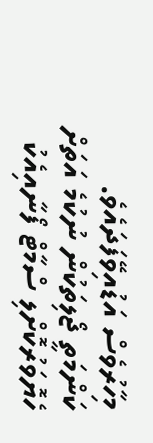މިހާރުވެސް އަޑުއިވޭފަދައެވެ. ކަންމަތީ ޖޯލިތަކުން ނުކުމެ އަތަށް ހެޔޮވަރުކޮށްލި ސްމާޓް ފޯނާއިއެކު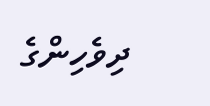ދިވެހިންގެ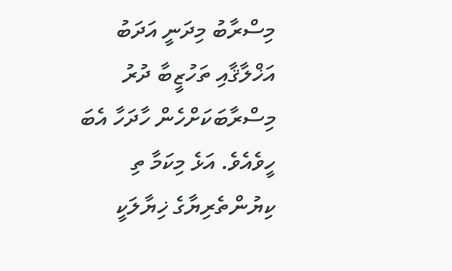މިސްރާބު މިދަނީ އަދަބު އަޚްލާޤާއި ތަހުޒީބާ ދުރު މިސްރާބަކަށްހެން ހާދަހާ އެބަ ހީވެއެވެ. އަޅެ މިކަމާ ތި ކިޔުންތެރިޔާގެ ޚިޔާލަކީ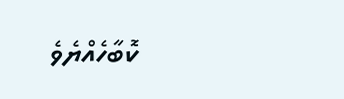ކޮބާހެއްޔެވެ